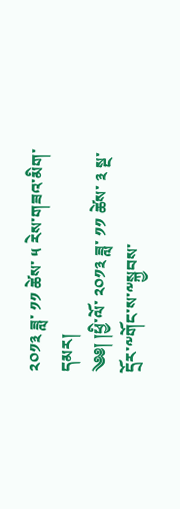༢༠༡༣ ཟླ་ ༡༡ ཚེས་ ༥ རེས་གཟའ་མིག་དམར།
༄༅། །ཕྱི་ལོ་ ༢༠༡༣ ཟླ་ ༡༡ ཚེས་ ༣ སྔ་དྲོར་༸གོང་ས་༸སྐྱབས་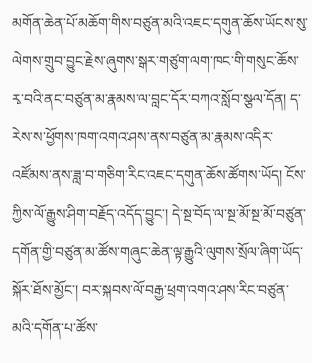མགོན་ཆེན་པོ་མཆོག་གིས་བཙུན་མའི་འཇང་དགུན་ཆོས་ཡོངས་སུ་ལེགས་གྲུབ་བྱུང་རྗེས་ཞུགས་སྒར་གཙུག་ལག་ཁང་གི་གསུང་ཆོས་རྭ་བའི་ནང་བཙུན་མ་རྣམས་ལ་བླང་དོར་བཀའ་སློབ་སྩལ་དོན། ད་རེས་ས་ཕྱོགས་ཁག་འགའ་ཤས་ནས་བཙུན་མ་རྣམས་འདིར་འཛོམས་ནས་ཟླ་བ་གཅིག་རིང་འཇང་དགུན་ཆོས་ཚོགས་ཡོད། ངོས་ཀྱིས་ལོ་རྒྱུས་ཤིག་བརྗོད་འདོད་བྱུང་། དེ་སྔ་བོད་ལ་སྔ་མོ་སྔ་མོ་བཙུན་དགོན་གྱི་བཙུན་མ་ཚོས་གཞུང་ཆེན་ལྟ་རྒྱུའི་ལུགས་སྲོལ་ཞིག་ཡོད་སྐོར་ཐོས་མྱོང་། བར་སྐབས་ལོ་བརྒྱ་ཕྲག་འགའ་ཤས་རིང་བཙུན་མའི་དགོན་པ་ཚོས་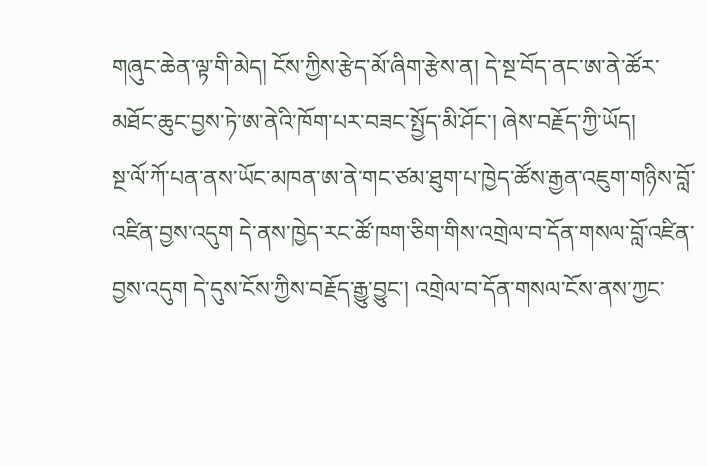གཞུང་ཆེན་ལྟ་གི་མེད། ངོས་ཀྱིས་རྩེད་མོ་ཞིག་རྩེས་ན། དེ་སྔ་བོད་ནང་ཨ་ནེ་ཚོར་མཐོང་ཆུང་བྱས་ཏེ་ཨ་ནེའི་ཁོག་པར་བཟང་སྤྱོད་མི་ཤོང་། ཞེས་བརྗོད་ཀྱི་ཡོད།
སྔ་ལོ་ཀོ་པན་ནས་ཡོང་མཁན་ཨ་ནེ་གང་ཙམ་ཐུག་པ་ཁྱེད་ཚོས་རྒྱན་འཇུག་གཉིས་བློ་འཛིན་བྱས་འདུག དེ་ནས་ཁྱེད་རང་ཚོ་ཁག་ཅིག་གིས་འགྲེལ་བ་དོན་གསལ་བློ་འཛིན་བྱས་འདུག དེ་དུས་ངོས་ཀྱིས་བརྗོད་རྒྱུ་བྱུང་། འགྲེལ་བ་དོན་གསལ་ངོས་ནས་ཀྱང་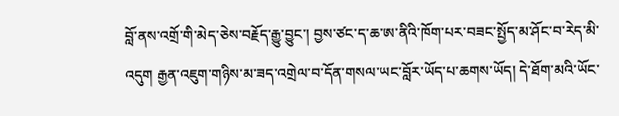བློ་ནས་འགྲོ་གི་མེད་ཅེས་བརྗོད་རྒྱུ་བྱུང་། བྱས་ཙང་ད་ཆ་ཨ་ནིའི་ཁོག་པར་བཟང་སྤྱོད་མ་ཤོང་བ་རེད་མི་འདུག རྒྱན་འཇུག་གཉིས་མ་ཟད་འགྲེལ་བ་དོན་གསལ་ཡང་བློར་ཡོད་པ་ཆགས་ཡོད། དེ་ཐོག་མའི་ཡོང་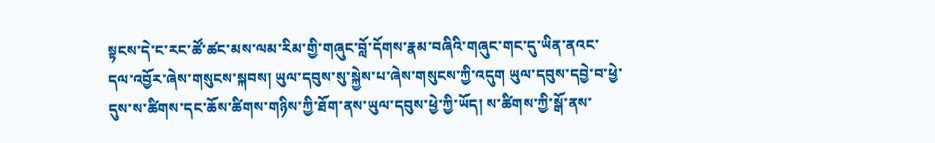སྟངས་དེ་ང་རང་ཚོ་ཚང་མས་ལམ་རིམ་གྱི་གཞུང་བློ་དོགས་རྣམ་བཞིའི་གཞུང་གང་དུ་ཡིན་ནའང་དལ་འབྱོར་ཞེས་གསུངས་སྐབས། ཡུལ་དབུས་སུ་སྐྱེས་པ་ཞེས་གསུངས་ཀྱི་འདུག ཡུལ་དབུས་དབྱེ་བ་ཕྱེ་དུས་ས་ཚིགས་དང་ཆོས་ཚིགས་གཉིས་ཀྱི་ཐོག་ནས་ཡུལ་དབུས་ཕྱེ་ཀྱི་ཡོད། ས་ཚིགས་ཀྱི་སྒོ་ནས་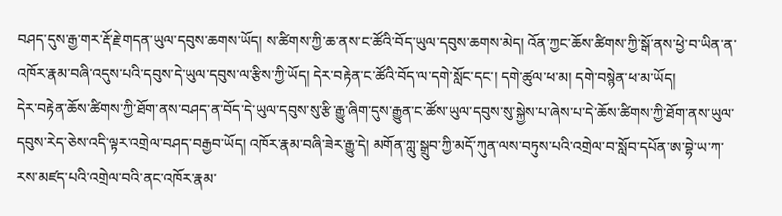བཤད་དུས་རྒྱ་གར་རྡོ་རྗེ་གདན་ཡུལ་དབུས་ཆགས་ཡོད། ས་ཚིགས་ཀྱི་ཆ་ནས་ང་ཚོའི་བོད་ཡུལ་དབུས་ཆགས་མེད། འོན་ཀྱང་ཆོས་ཚིགས་ཀྱི་སྒོ་ནས་ཕྱེ་བ་ཡིན་ན་འཁོར་རྣམ་བཞི་འདུས་པའི་དབུས་དེ་ཡུལ་དབུས་ལ་རྩིས་ཀྱི་ཡོད། དེར་བརྟེན་ང་ཚོའི་བོད་ལ་དགེ་སློང་དང་། དགེ་ཚུལ་ཕ་མ། དགེ་བསྙེན་ཕ་མ་ཡོད།
དེར་བརྟེན་ཆོས་ཚིགས་ཀྱི་ཐོག་ནས་བཤད་ན་བོད་དེ་ཡུལ་དབུས་སུ་རྩི་རྒྱུ་ཞིག་དུས་རྒྱུན་ང་ཚོས་ཡུལ་དབུས་སུ་སྐྱེས་པ་ཞེས་པ་དེ་ཆོས་ཚིགས་ཀྱི་ཐོག་ནས་ཡུལ་དབུས་རེད་ཅེས་འདི་ལྟར་འགྲེལ་བཤད་བརྒྱབ་ཡོད། འཁོར་རྣམ་བཞི་ཟེར་རྒྱུ་དེ། མགོན་ཀླུ་སྒྲུབ་ཀྱི་མདོ་ཀུན་ལས་བཏུས་པའི་འགྲེལ་བ་སློབ་དཔོན་ཨ་བྷེ་ཡ་ཀ་རས་མཛད་པའི་འགྲེལ་བའི་ནང་འཁོར་རྣམ་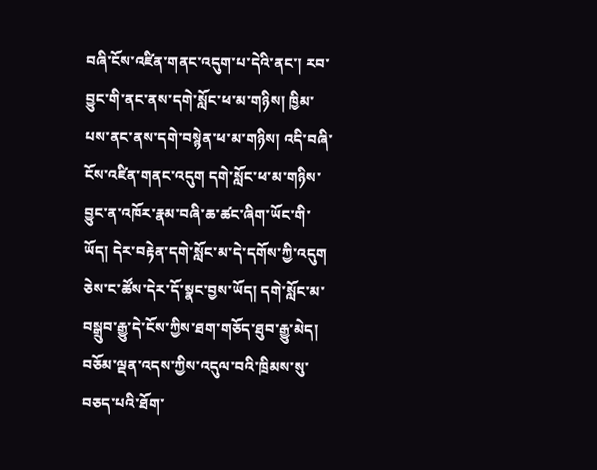བཞི་ངོས་འཛིན་གནང་འདུག་པ་དེའི་ནང་། རབ་བྱུང་གི་ནང་ནས་དགེ་སློང་ཕ་མ་གཉིས། ཁྱིམ་པས་ནང་ནས་དགེ་བསྙེན་ཕ་མ་གཉིས། འདི་བཞི་ངོས་འཛིན་གནང་འདུག དགེ་སློང་ཕ་མ་གཉིས་བྱུང་ན་འཁོར་རྣམ་བཞི་ཆ་ཚང་ཞིག་ཡོང་གི་ཡོད། དེར་བརྟེན་དགེ་སློང་མ་དེ་དགོས་ཀྱི་འདུག ཅེས་ང་ཚོས་དེར་དོ་སྣང་བྱས་ཡོད། དགེ་སློང་མ་བསྒྲུབ་རྒྱུ་དེ་ངོས་ཀྱིས་ཐག་གཅོད་ཐུབ་རྒྱུ་མེད། བཅོམ་ལྡན་འདས་ཀྱིས་འདུལ་བའི་ཁྲིམས་སུ་བཅད་པའི་ཐོག་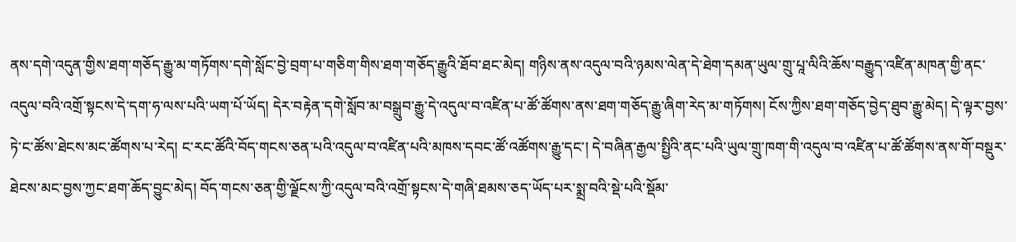ནས་དགེ་འདུན་གྱིས་ཐག་གཅོད་རྒྱུ་མ་གཏོགས་དགེ་སློང་བྱེ་བྲག་པ་གཅིག་གིས་ཐག་གཅོད་རྒྱུའི་ཐོབ་ཐང་མེད། གཉིས་ནས་འདུལ་བའི་ཉམས་ལེན་དེ་ཐེག་དམན་ཡུལ་གྲུ་པཱ་ལིའི་ཆོས་བརྒྱུད་འཛིན་མཁན་གྱི་ནང་འདུལ་བའི་འགྲོ་སྟངས་དེ་དག་ཧ་ལས་པའི་ཡག་པོ་ཡོད། དེར་བརྟེན་དགེ་སློབ་མ་བསྒྲུབ་རྒྱུ་དེ་འདུལ་བ་འཛིན་པ་ཚོ་ཚོགས་ནས་ཐག་གཅོད་རྒྱུ་ཞིག་རེད་མ་གཏོགས། ངོས་ཀྱིས་ཐག་གཅོད་བྱེད་ཐུབ་རྒྱུ་མེད། དེ་ལྟར་བྱས་ཏེ་ང་ཚོས་ཐེངས་མང་ཚོགས་པ་རེད། ང་རང་ཚོའི་བོད་གངས་ཅན་པའི་འདུལ་བ་འཛིན་པའི་མཁས་དབང་ཚོ་འཚོགས་རྒྱུ་དང་། དེ་བཞིན་རྒྱལ་སྤྱིའི་ནང་པའི་ཡུལ་གྲུ་ཁག་གི་འདུལ་བ་འཛིན་པ་ཚོ་ཚོགས་ནས་གོ་བསྡུར་ཐེངས་མང་བྱས་ཀྱང་ཐག་ཆོད་བྱུང་མེད། བོད་གངས་ཅན་གྱི་ལྗོངས་ཀྱི་འདུལ་བའི་འགྲོ་སྟངས་དེ་གཞི་ཐམས་ཅད་ཡོད་པར་སྨྲ་བའི་སྡེ་པའི་སྡོམ་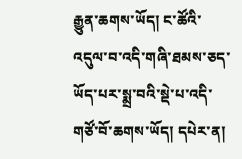རྒྱུན་ཆགས་ཡོད། ང་ཚོའི་འདུལ་བ་འདི་གཞི་ཐམས་ཅད་ཡོད་པར་སྨྲ་བའི་སྡེ་པ་འདི་གཙོ་བོ་ཆགས་ཡོད། དཔེར་ན།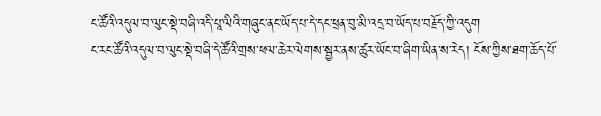ང་ཚོའི་འདུལ་བ་ལུང་སྡེ་བཞི་འདི་པཱ་ལིའི་གཞུང་ནང་ཡོད་པ་དེ་དང་ཕྲན་བུ་མི་འདྲ་བ་ཡོད་པ་བརྗོད་ཀྱི་འདུག
ང་རང་ཚོའི་འདུལ་བ་ལུང་སྡེ་བཞི་དེ་ཚོའི་གྲས་ཕལ་ཆེར་ལེགས་སྦྱར་ནས་ཚུར་ཡོང་བ་ཞིག་ཡིན་ས་རེད། ངོས་ཀྱིས་ཐག་ཆོད་པོ་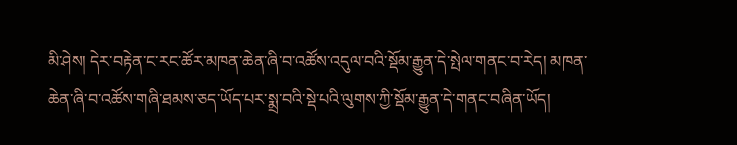མི་ཤེས། དེར་བརྟེན་ང་རང་ཚོར་མཁན་ཆེན་ཞི་བ་འཚོས་འདུལ་བའི་སྡོམ་རྒྱུན་དེ་སྤེལ་གནང་བ་རེད། མཁན་ཆེན་ཞི་བ་འཚོས་གཞི་ཐམས་ཅད་ཡོད་པར་སྨྲ་བའི་སྡེ་པའི་ལུགས་ཀྱི་སྡོམ་རྒྱུན་དེ་གནང་བཞིན་ཡོད།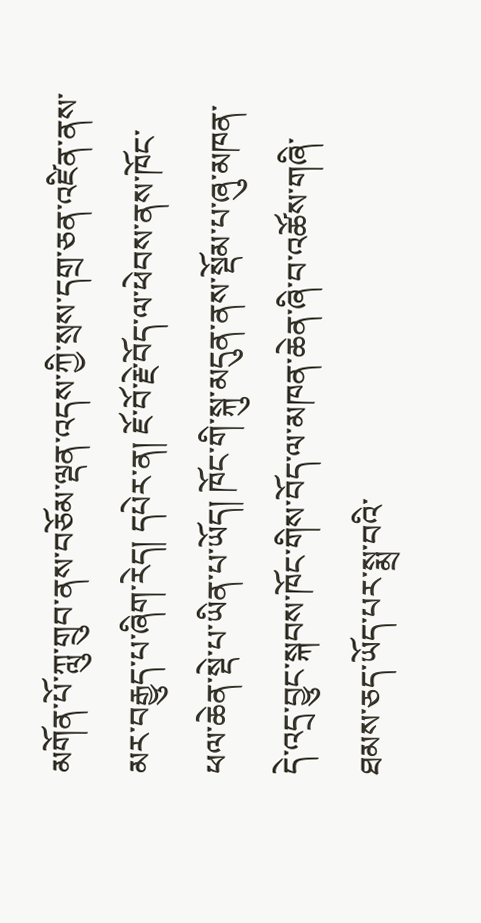མགོན་པོ་ཀླུ་གྲུབ་ནས་བཅོམ་ལྡན་འདས་ཀྱི་སྲས་དགྲ་ཅན་འཛིན་ནས་མར་བརྒྱུད་པ་ཞིག་རེད། དཔེར་ན། ཇོ་བོ་རྗེ་བོད་ལ་ཕེབས་ནས་ཁོང་ཕལ་ཆེན་སྡེ་པ་ཡིན་པ་ཡོད། ཁོང་གི་སྐུ་མདུན་ནས་སྡོམ་པ་ཞུ་མཁན་དེ་འདྲ་བྱུང་སྐབས་ཁོང་གིས་བོད་ལ་མཁན་ཆེན་ཞི་བ་འཚོས་གཞི་ཐམས་ཅད་ཡོད་པར་སྨྲ་བའི་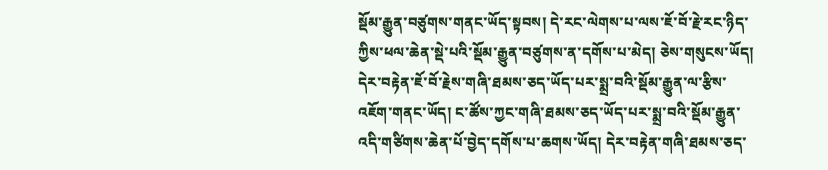སྡོམ་རྒྱུན་བཙུགས་གནང་ཡོད་སྟབས། དེ་རང་ལེགས་པ་ལས་ཇོ་བོ་རྗེ་རང་ཉིད་ཀྱིས་ཕལ་ཆེན་སྡེ་པའི་སྡོམ་རྒྱུན་བཙུགས་ན་དགོས་པ་མེད། ཅེས་གསུངས་ཡོད། དེར་བརྟེན་ཇོ་བོ་རྗེས་གཞི་ཐམས་ཅད་ཡོད་པར་སྨྲ་བའི་སྡོམ་རྒྱུན་ལ་རྩིས་འཇོག་གནང་ཡོད། ང་ཚོས་ཀྱང་གཞི་ཐམས་ཅད་ཡོད་པར་སྨྲ་བའི་སྡོམ་རྒྱུན་འདི་གཙིགས་ཆེན་པོ་བྱེད་དགོས་པ་ཆགས་ཡོད། དེར་བརྟེན་གཞི་ཐམས་ཅད་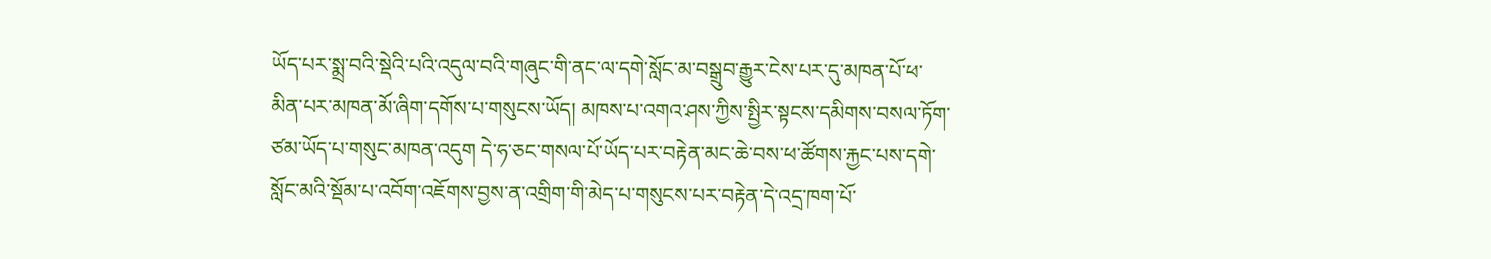ཡོད་པར་སྨྲ་བའི་སྡེའི་པའི་འདུལ་བའི་གཞུང་གི་ནང་ལ་དགེ་སློང་མ་བསྒྲུབ་རྒྱུར་ངེས་པར་དུ་མཁན་པོ་ཕ་མིན་པར་མཁན་མོ་ཞིག་དགོས་པ་གསུངས་ཡོད། མཁས་པ་འགའ་ཤས་ཀྱིས་སྤྱིར་སྟངས་དམིགས་བསལ་ཏོག་ཙམ་ཡོད་པ་གསུང་མཁན་འདུག དེ་ཧ་ཅང་གསལ་པོ་ཡོད་པར་བརྟེན་མང་ཆེ་བས་ཕ་ཚོགས་རྐྱང་པས་དགེ་སློང་མའི་སྡོམ་པ་འབོག་འཇོགས་བྱས་ན་འགྲིག་གི་མེད་པ་གསུངས་པར་བརྟེན་དེ་འདྲ་ཁག་པོ་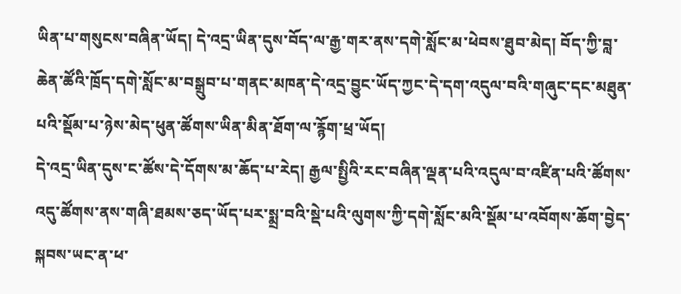ཡིན་པ་གསུངས་བཞིན་ཡོད། དེ་འདྲ་ཡིན་དུས་བོད་ལ་རྒྱ་གར་ནས་དགེ་སློང་མ་ཕེབས་ཐུབ་མེད། བོད་ཀྱི་བླ་ཆེན་ཚོའི་ཁྲོད་དགེ་སློང་མ་བསྒྲུབ་པ་གནང་མཁན་དེ་འདྲ་བྱུང་ཡོད་ཀྱང་དེ་དག་འདུལ་བའི་གཞུང་དང་མཐུན་པའི་སྡོམ་པ་ཉེས་མེད་ཕུན་ཚོགས་ཡིན་མིན་ཐོག་ལ་རྙོག་ཕྲ་ཡོད།
དེ་འདྲ་ཡིན་དུས་ང་ཚོས་དེ་དོགས་མ་ཆོད་པ་རེད། རྒྱལ་སྤྱིའི་རང་བཞིན་ལྡན་པའི་འདུལ་བ་འཛིན་པའི་ཚོགས་འདུ་ཚོགས་ནས་གཞི་ཐམས་ཅད་ཡོད་པར་སྨྲ་བའི་སྡེ་པའི་ལུགས་ཀྱི་དགེ་སློང་མའི་སྡོམ་པ་འབོགས་ཆོག་བྱེད་སྐབས་ཡང་ན་ཕ་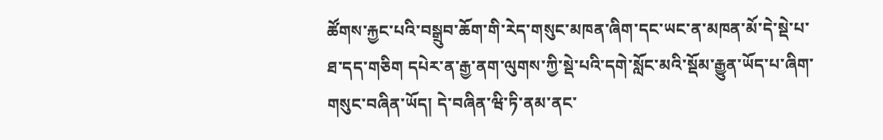ཚོགས་རྐྱང་པའི་བསྒྲུབ་ཆོག་གི་རེད་གསུང་མཁན་ཞིག་དང་ཡང་ན་མཁན་མོ་དེ་སྡེ་པ་ཐ་དད་གཅིག དཔེར་ན་རྒྱ་ནག་ལུགས་ཀྱི་སྡེ་པའི་དགེ་སློང་མའི་སྡོམ་རྒྱུན་ཡོད་པ་ཞིག་གསུང་བཞིན་ཡོད། དེ་བཞིན་ཝི་ཏི་ནམ་ནང་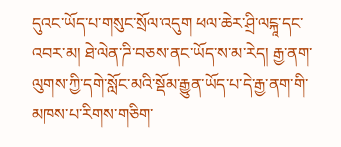དུའང་ཡོད་པ་གསུང་སྲོལ་འདུག ཕལ་ཆེར་ཤྲི་ལངྐཱ་དང་འབར་མ། ཐེ་ལེན་ཌི་བཅས་ནང་ཡོད་ས་མ་རེད། རྒྱ་ནག་ལུགས་ཀྱི་དགེ་སློང་མའི་སྡོམ་རྒྱུན་ཡོད་པ་དེ་རྒྱ་ནག་གི་མཁས་པ་རིགས་གཅིག་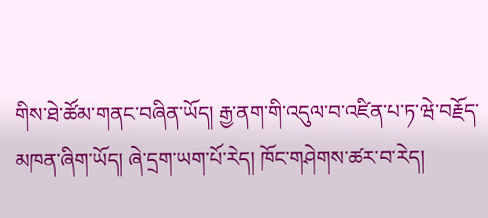གིས་ཐེ་ཚོམ་གནང་བཞིན་ཡོད། རྒྱ་ནག་གི་འདུལ་བ་འཛིན་པ་ཏ་ཝེ་བརྗོད་མཁན་ཞིག་ཡོད། ཞེ་དྲག་ཡག་པོ་རེད། ཁོང་གཤེགས་ཚར་བ་རེད།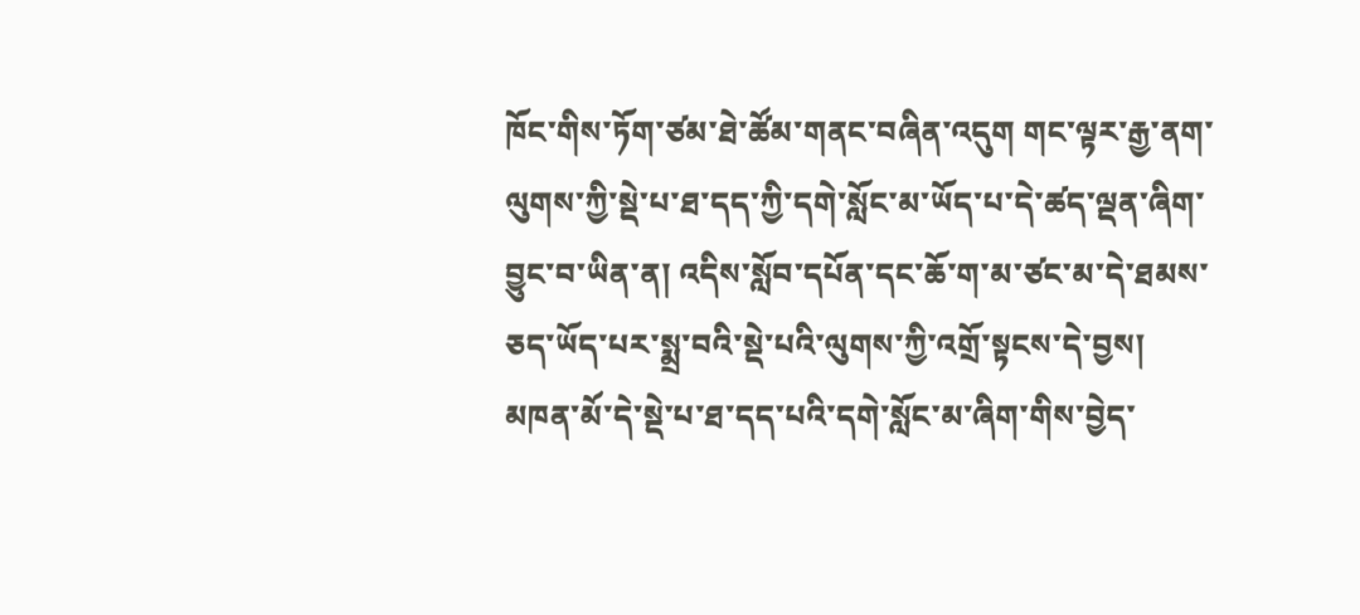ཁོང་གིས་ཏོག་ཙམ་ཐེ་ཚོམ་གནང་བཞིན་འདུག གང་ལྟར་རྒྱ་ནག་ལུགས་ཀྱི་སྡེ་པ་ཐ་དད་ཀྱི་དགེ་སློང་མ་ཡོད་པ་དེ་ཚད་ལྡན་ཞིག་བྱུང་བ་ཡིན་ན། འདིས་སློབ་དཔོན་དང་ཆོ་ག་མ་ཙང་མ་དེ་ཐམས་ཅད་ཡོད་པར་སྨྲ་བའི་སྡེ་པའི་ལུགས་ཀྱི་འགྲོ་སྟངས་དེ་བྱས། མཁན་མོ་དེ་སྡེ་པ་ཐ་དད་པའི་དགེ་སློང་མ་ཞིག་གིས་བྱེད་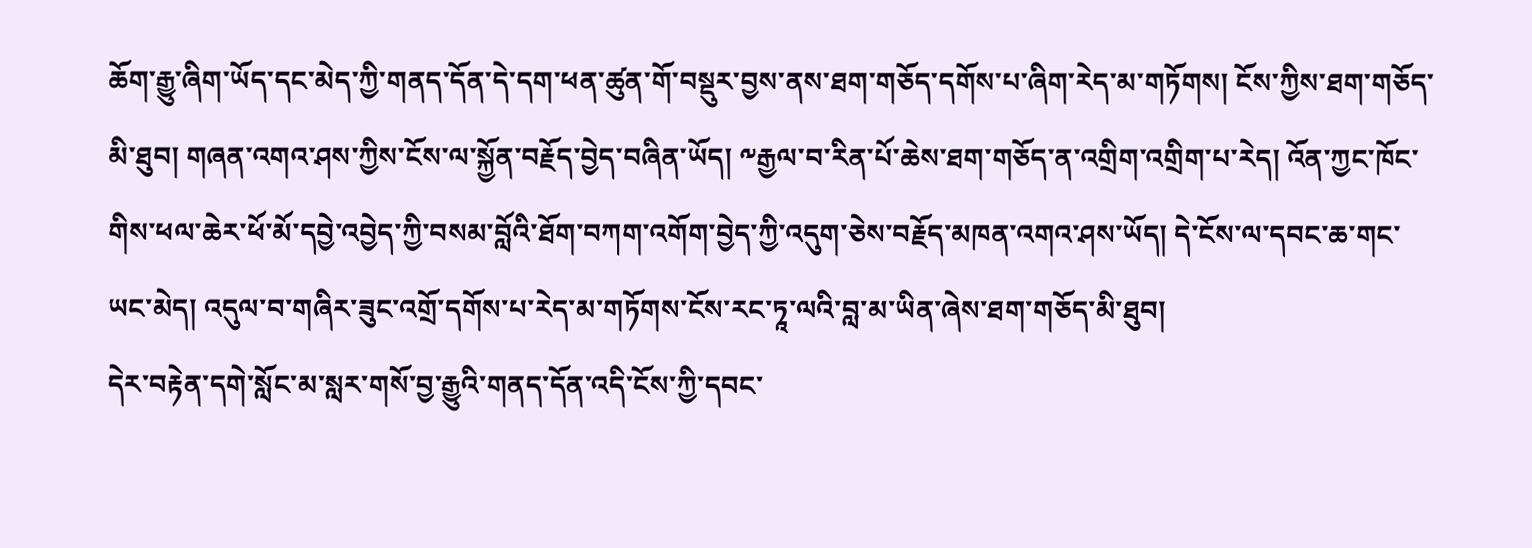ཆོག་རྒྱུ་ཞིག་ཡོད་དང་མེད་ཀྱི་གནད་དོན་དེ་དག་ཕན་ཚུན་གོ་བསྡུར་བྱས་ནས་ཐག་གཅོད་དགོས་པ་ཞིག་རེད་མ་གཏོགས། ངོས་ཀྱིས་ཐག་གཅོད་མི་ཐུབ། གཞན་འགའ་ཤས་ཀྱིས་ངོས་ལ་སྐྱོན་བརྗོད་བྱེད་བཞིན་ཡོད། ༸རྒྱལ་བ་རིན་པོ་ཆེས་ཐག་གཅོད་ན་འགྲིག་འགྲིག་པ་རེད། འོན་ཀྱང་ཁོང་གིས་ཕལ་ཆེར་ཕོ་མོ་དབྱེ་འབྱེད་ཀྱི་བསམ་བློའི་ཐོག་བཀག་འགོག་བྱེད་ཀྱི་འདུག་ཅེས་བརྗོད་མཁན་འགའ་ཤས་ཡོད། དེ་ངོས་ལ་དབང་ཆ་གང་ཡང་མེད། འདུལ་བ་གཞིར་ཟུང་འགྲོ་དགོས་པ་རེད་མ་གཏོགས་ངོས་རང་ཏཱ་ལའི་བླ་མ་ཡིན་ཞེས་ཐག་གཅོད་མི་ཐུབ།
དེར་བརྟེན་དགེ་སློང་མ་སླར་གསོ་བྱ་རྒྱུའི་གནད་དོན་འདི་ངོས་ཀྱི་དབང་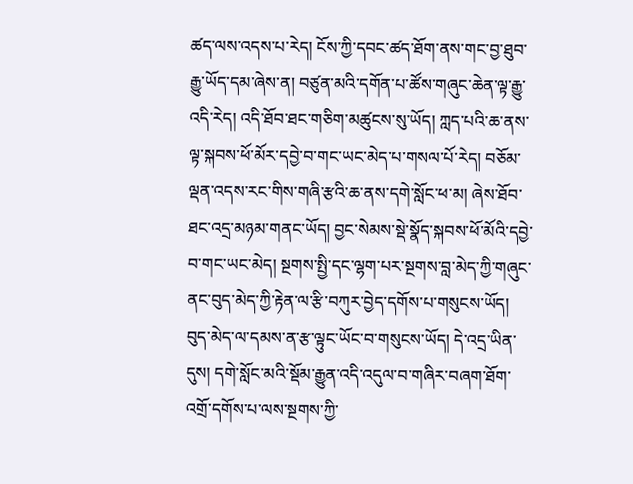ཚད་ལས་འདས་པ་རེད། ངོས་ཀྱི་དབང་ཚད་ཐོག་ནས་གང་བྱ་ཐུབ་རྒྱུ་ཡོད་དམ་ཞེས་ན། བཙུན་མའི་དགོན་པ་ཚོས་གཞུང་ཆེན་ལྟ་རྒྱུ་འདི་རེད། འདི་ཐོབ་ཐང་གཅིག་མཚུངས་སུ་ཡོད། ཀླད་པའི་ཆ་ནས་ལྟ་སྐབས་ཕོ་མོར་དབྱེ་བ་གང་ཡང་མེད་པ་གསལ་པོ་རེད། བཅོམ་ལྡན་འདས་རང་གིས་གཞི་རྩའི་ཆ་ནས་དགེ་སློང་ཕ་མ། ཞེས་ཐོབ་ཐང་འདྲ་མཉམ་གནང་ཡོད། བྱང་སེམས་སྡེ་སྣོད་སྐབས་ཕོ་མོའི་དབྱེ་བ་གང་ཡང་མེད། སྔགས་སྤྱི་དང་ལྷག་པར་སྔགས་བླ་མེད་ཀྱི་གཞུང་ནང་བུད་མེད་ཀྱི་རྟེན་ལ་རྩི་བཀུར་བྱེད་དགོས་པ་གསུངས་ཡོད། བུད་མེད་ལ་དམས་ན་རྩ་ལྟུང་ཡོང་བ་གསུངས་ཡོད། དེ་འདྲ་ཡིན་དུས། དགེ་སློང་མའི་སྡོམ་རྒྱུན་འདི་འདུལ་བ་གཞིར་བཞག་ཐོག་འགྲོ་དགོས་པ་ལས་སྔགས་ཀྱི་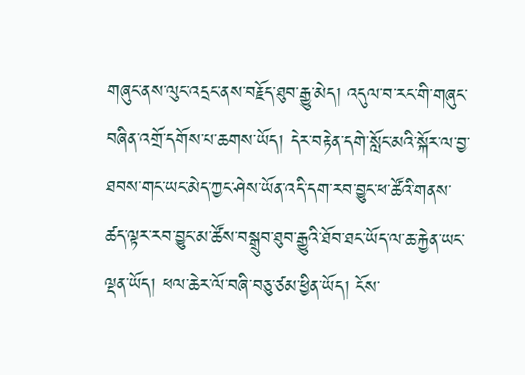གཞུང་ནས་ལུང་འདྲང་ནས་བརྗོད་ཐུབ་རྒྱུ་མེད། འདུལ་བ་རང་གི་གཞུང་བཞིན་འགྲོ་དགོས་པ་ཆགས་ཡོད། དེར་བརྟེན་དགེ་སློང་མའི་སྐོར་ལ་བྱ་ཐབས་གང་ཡང་མེད་ཀྱང་ཤེས་ཡོན་འདི་དག་རབ་བྱུང་ཕ་ཚོའི་གནས་ཚད་ལྟར་རབ་བྱུང་མ་ཚོས་བསྒྲུབ་ཐུབ་རྒྱུའི་ཐོབ་ཐང་ཡོད་ལ་ཆ་རྐྱེན་ཡང་ལྡན་ཡོད། ཕལ་ཆེར་ལོ་བཞི་བཅུ་ཙམ་ཕྱིན་ཡོད། ངོས་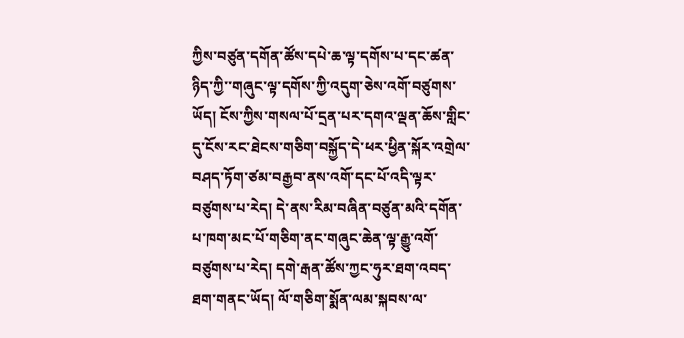ཀྱིས་བཙུན་དགོན་ཚོས་དཔེ་ཆ་ལྟ་དགོས་པ་དང་ཚན་ཉིད་ཀྱི་་གཞུང་ལྟ་དགོས་ཀྱི་འདུག་ཅེས་འགོ་བཙུགས་ཡོད། ངོས་ཀྱིས་གསལ་པོ་དྲན་པར་དགའ་ལྡན་ཆོས་གླིང་དུ་ངོས་རང་ཐེངས་གཅིག་བསྐྱོད་དེ་ཕར་ཕྱིན་སྐོར་འགྲེལ་བཤད་ཏོག་ཙམ་བརྒྱབ་ནས་འགོ་དང་པོ་འདི་ལྟར་བཙུགས་པ་རེད། དེ་ནས་རིམ་བཞིན་བཙུན་མའི་དགོན་པ་ཁག་མང་པོ་གཅིག་ནང་གཞུང་ཆེན་ལྟ་རྒྱུ་འགོ་བཙུགས་པ་རེད། དགེ་རྒན་ཚོས་ཀྱང་ཧུར་ཐག་འབད་ཐག་གནང་ཡོད། ལོ་གཅིག་སྨོན་ལམ་སྐབས་ལ་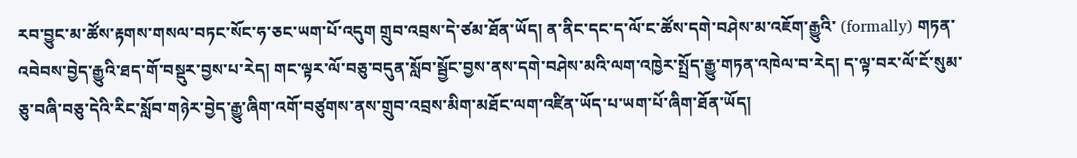རབ་བྱུང་མ་ཚོས་རྟགས་གསལ་བཏང་སོང་ཧ་ཅང་ཡག་པོ་འདུག གྲུབ་འབྲས་དེ་ཙམ་ཐོན་ཡོད། ན་ནིང་དང་ད་ལོ་ང་ཚོས་དགེ་བཤེས་མ་འཇོག་རྒྱུའི་ (formally) གཏན་འབེབས་བྱེད་རྒྱུའི་ཐད་གོ་བསྡུར་བྱས་པ་རེད། གང་ལྟར་ལོ་བཅུ་བདུན་སློབ་སྦྱོང་བྱས་ནས་དགེ་བཤེས་མའི་ལག་འཁྱེར་སྤྲོད་རྒྱུ་གཏན་འཁེལ་བ་རེད། ད་ལྟ་བར་ལོ་ངོ་སུམ་ཅུ་བཞི་བཅུ་དེའི་རིང་སློབ་གཉེར་བྱེད་རྒྱུ་ཞིག་འགོ་བཙུགས་ནས་གྲུབ་འབྲས་མིག་མཐོང་ལག་འཛིན་ཡོད་པ་ཡག་པོ་ཞིག་ཐོན་ཡོད།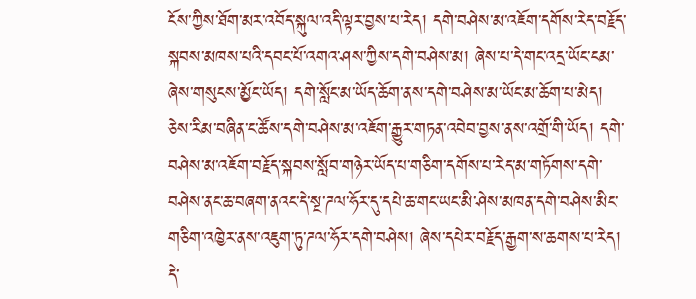ངོས་ཀྱིས་ཐོག་མར་འབོད་སྐུལ་འདི་ལྟར་བྱས་པ་རེད། དགེ་བཤེས་མ་འཇོག་དགོས་རེད་བརྗོད་སྐབས་མཁས་པའི་དབང་པོ་འགའ་ཤས་ཀྱིས་དགེ་བཤེས་མ། ཞེས་པ་དེ་གང་འདྲ་ཡོང་ངམ་ཞེས་གསུངས་མྱོང་ཡོད། དགེ་སློང་མ་ཡོད་ཆོག་ནས་དགེ་བཤེས་མ་ཡོང་མ་ཆོག་པ་མེད། ཅེས་རིམ་བཞིན་ང་ཚོས་དགེ་བཤེས་མ་འཇོག་རྒྱུར་གཏན་འབེབ་བྱས་ནས་འགྲོ་གི་ཡོད། དགེ་བཤེས་མ་འཇོག་བརྗོད་སྐབས་སློབ་གཉེར་ཡོད་པ་གཅིག་དགོས་པ་རེད་མ་གཏོགས་དགེ་བཤེས་ནང་ཆ་བཞག་ནའང་དེ་སྔ་ཌལ་ཧོར་དུ་དཔེ་ཆ་གང་ཡང་མི་ཤེས་མཁན་དགེ་བཤེས་མིང་གཅིག་འཁྱེར་ནས་འཇུག་ཏུ་ཌལ་ཧོར་དགེ་བཤེས། ཞེས་དཔེར་བརྗོད་རྒྱག་ས་ཆགས་པ་རེད། དེ་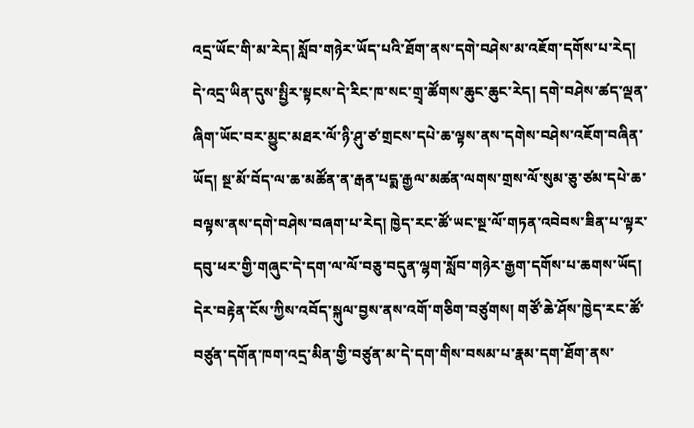འདྲ་ཡོང་གི་མ་རེད། སློབ་གཉེར་ཡོད་པའི་ཐོག་ནས་དགེ་བཤེས་མ་འཇོག་དགོས་པ་རེད། དེ་འདྲ་ཡིན་དུས་སྤྱིར་སྟངས་དེ་རིང་ཁ་སང་གྲྭ་ཚོགས་ཆུང་ཆུང་རེད། དགེ་བཤེས་ཚད་ལྡན་ཞིག་ཡོང་བར་མྱུང་མཐར་ལོ་ཉི་ཤུ་ཙ་གྲངས་དཔེ་ཆ་ལྟས་ནས་དགེས་བཤེས་འཇོག་བཞིན་ཡོད། སྔ་མོ་བོད་ལ་ཆ་མཚོན་ན་རྒན་པདྨ་རྒྱལ་མཚན་ལགས་གྲས་ལོ་སུམ་ཅུ་ཙམ་དཔེ་ཆ་བལྟས་ནས་དགེ་བཤེས་བཞག་པ་རེད། ཁྱེད་རང་ཚོ་ཡང་སྔ་ལོ་གཏན་འབེབས་ཟིན་པ་ལྟར་དབུ་ཕར་གྱི་གཞུང་དེ་དག་ལ་ལོ་བཅུ་བདུན་ལྷག་སློབ་གཉེར་རྒྱག་དགོས་པ་ཆགས་ཡོད། དེར་བརྟེན་ངོས་ཀྱིས་འབོད་སྐུལ་བྱས་ནས་འགོ་གཅིག་བཙུགས། གཙོ་ཆེ་ཤོས་ཁྱེད་རང་ཚོ་བཙུན་དགོན་ཁག་འདྲ་མིན་གྱི་བཙུན་མ་དེ་དག་གིས་བསམ་པ་རྣམ་དག་ཐོག་ནས་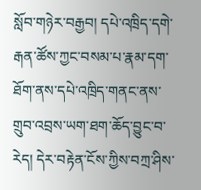སློབ་གཉེར་བརྒྱབ། དཔེ་འཁྲིད་དགེ་རྒན་ཚོས་ཀྱང་བསམ་པ་རྣམ་དག་ཐོག་ནས་དཔེ་འཁྲིད་གནང་ནས་གྲུབ་འབྲས་ཡག་ཐག་ཆོད་བྱུང་བ་རེད། དེར་བརྟེན་ངོས་ཀྱིས་བཀྲ་ཤིས་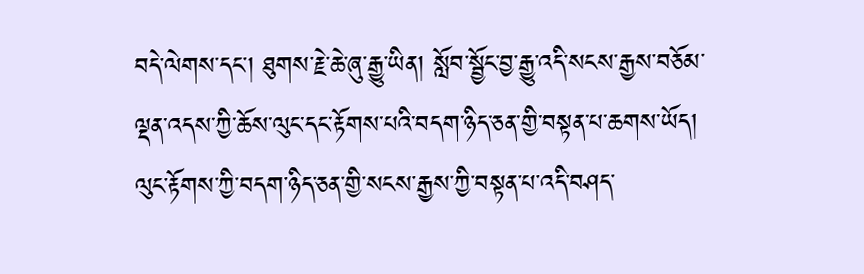བདེ་ལེགས་དང་། ཐུགས་རྗེ་ཆེ་ཞུ་རྒྱུ་ཡིན། སློབ་སྦྱོང་བྱ་རྒྱུ་འདི་སངས་རྒྱས་བཅོམ་ལྡན་འདས་ཀྱི་ཆོས་ལུང་དང་རྟོགས་པའི་བདག་ཉིད་ཅན་གྱི་བསྟན་པ་ཆགས་ཡོད། ལུང་རྟོགས་ཀྱི་བདག་ཉིད་ཅན་གྱི་སངས་རྒྱས་ཀྱི་བསྟན་པ་འདི་བཤད་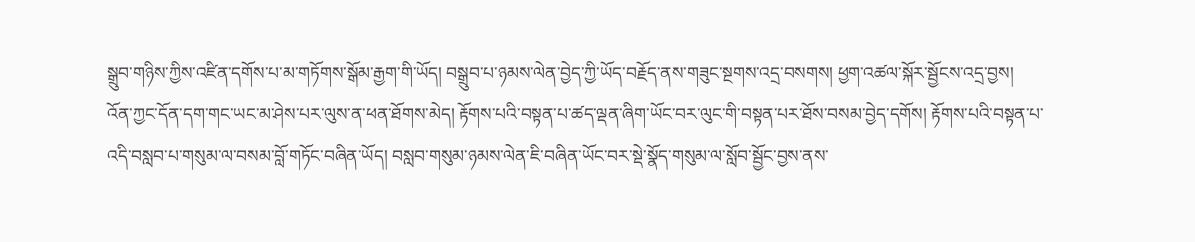སྒྲུབ་གཉིས་ཀྱིས་འཛིན་དགོས་པ་མ་གཏོགས་སྒོམ་རྒྱག་གི་ཡོད། བསྒྲུབ་པ་ཉམས་ལེན་བྱེད་ཀྱི་ཡོད་བརྗོད་ནས་གཟུང་སྔགས་འདྲ་བསགས། ཕྱག་འཚལ་སྐོར་སྦྱོངས་འདྲ་བྱས།
འོན་ཀྱང་དོན་དག་གང་ཡང་མ་ཤེས་པར་ལུས་ན་ཕན་ཐོགས་མེད། རྟོགས་པའི་བསྟན་པ་ཚད་ལྡན་ཞིག་ཡོང་བར་ལུང་གི་བསྟན་པར་ཐོས་བསམ་བྱེད་དགོས། རྟོགས་པའི་བསྟན་པ་འདི་བསླབ་པ་གསུམ་ལ་བསམ་བློ་གཏོང་བཞིན་ཡོད། བསླབ་གསུམ་ཉམས་ལེན་ཇི་བཞིན་ཡོང་བར་སྡེ་སྣོད་གསུམ་ལ་སློབ་སྦྱོང་བྱས་ནས་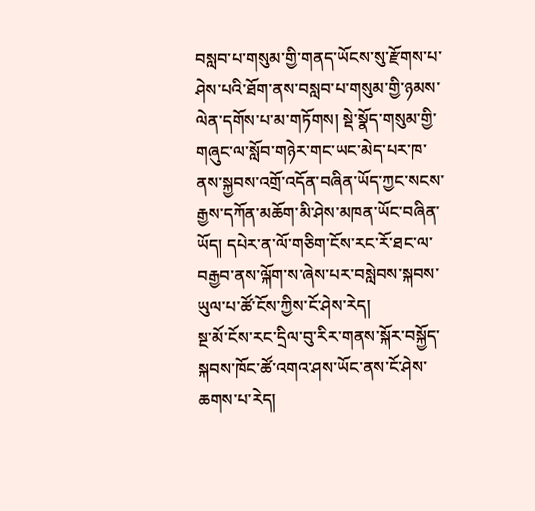བསླབ་པ་གསུམ་གྱི་གནད་ཡོངས་སུ་རྫོགས་པ་ཤེས་པའི་ཐོག་ནས་བསླབ་པ་གསུམ་གྱི་ཉམས་ལེན་དགོས་པ་མ་གཏོགས། སྡེ་སྣོད་གསུམ་གྱི་གཞུང་ལ་སློབ་གཉེར་གང་ཡང་མེད་པར་ཁ་ནས་སྐྱབས་འགྲོ་འདོན་བཞིན་ཡོད་ཀྱང་སངས་རྒྱས་དཀོན་མཆོག་མི་ཤེས་མཁན་ཡོང་བཞིན་ཡོད། དཔེར་ན་ལོ་གཅིག་ངོས་རང་རོ་ཐང་ལ་བརྒྱབ་ནས་ལྐོག་ས་ཞེས་པར་བསླེབས་སྐབས་ཡུལ་པ་ཚོ་ངོས་ཀྱིས་ངོ་ཤེས་རེད།
སྔ་མོ་ངོས་རང་དྲིལ་བུ་རིར་གནས་སྐོར་བསྐྱོད་སྐབས་ཁོང་ཚོ་འགའ་ཤས་ཡོང་ནས་ངོ་ཤེས་ཆགས་པ་རེད།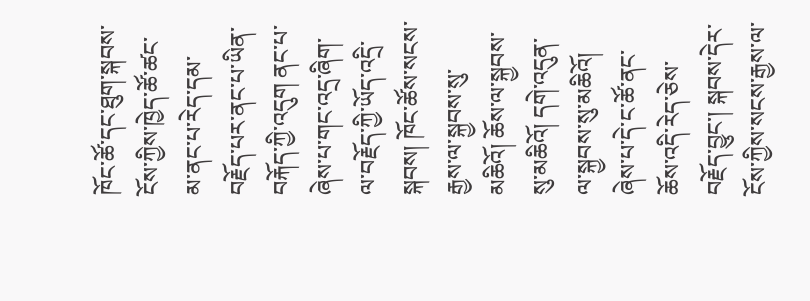ཁོང་ཚོ་དང་ཐུག་སྐབས་ངོས་ཀྱིས་ཁྱེད་ཚོ་ཚང་མ་ནང་པ་རེད་དམ་བརྗོད་པར་ནང་པ་ཡིན་བརྐོད་ཀྱི་འདུག ནང་པ་ཞེས་པ་གང་འདྲ་ཞིག་ལ་བརྗོད་ཀྱི་ཡོད་འདྲི་སྐབས། ཁོང་ཚོས་སངས་རྒྱས་ལ་སྐྱབས་སུ་མཆིའོ། ཆོས་ལ་སྐྱབས་སུ་མཆིའོ། དགེ་འདུན་ལ་སྐྱབས་སུ་མཆིའོ། ཞེས་པ་དེ་ང་ཚོ་ནང་ཆོས་འདི་རེད་ཅེས་བརྗོད་བྱུང་། སྐབས་དེར་ངོས་ཀྱིས་སངས་རྒྱས་ལ་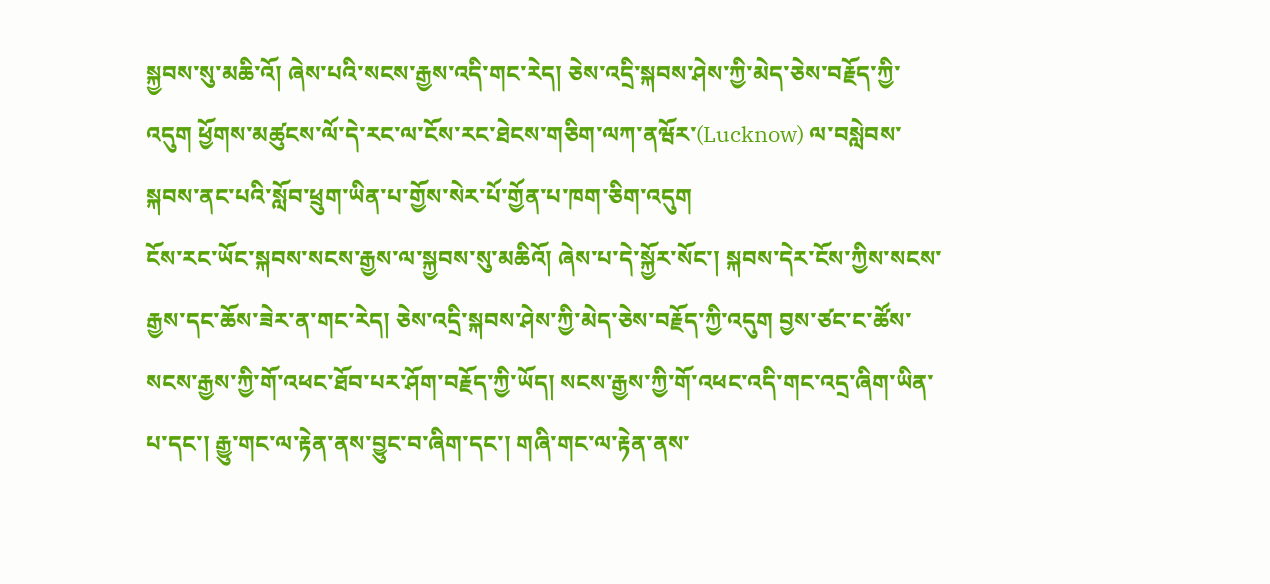སྐྱབས་སུ་མཆི་འོ། ཞེས་པའི་སངས་རྒྱས་འདི་གང་རེད། ཅེས་འདྲི་སྐབས་ཤེས་ཀྱི་མེད་ཅེས་བརྗོད་ཀྱི་འདུག ཕྱོགས་མཚུངས་ལོ་དེ་རང་ལ་ངོས་རང་ཐེངས་གཅིག་ལཀ་ནཝོར་(Lucknow) ལ་བསླེབས་སྐབས་ནང་པའི་སློབ་ཕྲུག་ཡིན་པ་གྱོས་སེར་པོ་གྱོན་པ་ཁག་ཅིག་འདུག
ངོས་རང་ཡོང་སྐབས་སངས་རྒྱས་ལ་སྐྱབས་སུ་མཆིའོ། ཞེས་པ་དེ་སྐྱོར་སོང་། སྐབས་དེར་ངོས་ཀྱིས་སངས་རྒྱས་དང་ཆོས་ཟེར་ན་གང་རེད། ཅེས་འདྲི་སྐབས་ཤེས་ཀྱི་མེད་ཅེས་བརྗོད་ཀྱི་འདུག བྱས་ཙང་ང་ཚོས་སངས་རྒྱས་ཀྱི་གོ་འཕང་ཐོབ་པར་ཤོག་བརྗོད་ཀྱི་ཡོད། སངས་རྒྱས་ཀྱི་གོ་འཕང་འདི་གང་འདྲ་ཞིག་ཡིན་པ་དང་། རྒྱུ་གང་ལ་རྟེན་ནས་བྱུང་བ་ཞིག་དང་། གཞི་གང་ལ་རྟེན་ནས་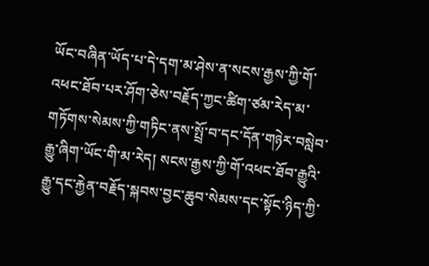ཡོང་བཞིན་ཡོད་པ་དེ་དག་མ་ཤེས་ན་སངས་རྒྱས་ཀྱི་གོ་འཕང་ཐོབ་པར་ཤོག་ཅེས་བརྗོད་ཀྱང་ཚིག་ཙམ་རེད་མ་གཏོགས་སེམས་ཀྱི་གཏིང་ནས་སྤྲོ་བ་དང་དོན་གཉེར་བསླེབ་རྒྱུ་ཞིག་ཡོང་གི་མ་རེད། སངས་རྒྱས་ཀྱི་གོ་འཕང་ཐོབ་རྒྱུའི་རྒྱུ་དང་རྐྱེན་བརྗོད་སྐབས་བྱང་ཆུབ་སེམས་དང་སྟོང་ཉིད་ཀྱི་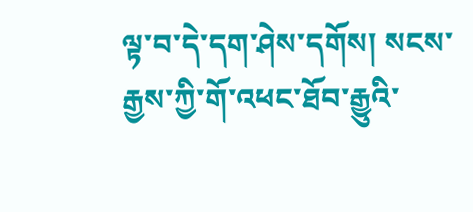ལྟ་བ་དེ་དག་ཤེས་དགོས། སངས་རྒྱས་ཀྱི་གོ་འཕང་ཐོབ་རྒྱུའི་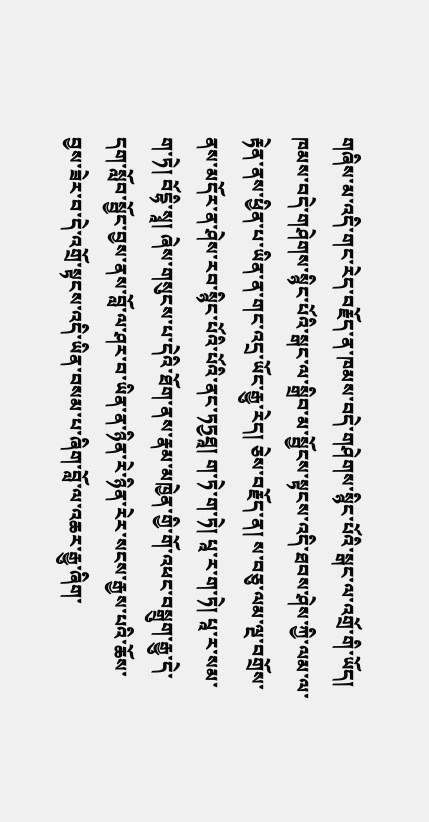གཞིས་མ་འདི་གང་རེད་བརྗོད་ན་ཁམས་བདེ་གཤེགས་སྙིང་པོའི་སྒང་ལ་འགྲོ་གི་ཡོད། ཁམས་བདེ་གཤེགས་སྙིང་པོའི་སྒང་ལ་སྒྲིབ་མ་སྦྱོངས་སྟངས་འདི་ཐབས་ཤེས་ཀྱི་ལམ་ལ་རྟེན་ནས་ཕྱིན་པ་ཡིན་ན་གང་འདྲ་ཡོང་རྒྱུ་རེད། ཅེས་བརྗོད་ན། ས་བཅུ་ལམ་ལྔ་བགྲོས་ནས་མདོར་ན་ཤེས་རབ་སྙིང་པོའི་པོའི་ནང་ཏཏྱཐཱ། ག་ཏེ་ག་ཏེ། པཱ་ར་ག་ཏེ། པཱ་ར་སམ་ག་ཏེ། བོདྷི་སྭཱ། ཞེས་གསུངས་པ་དེའི་ཐོག་ནས་རྣམ་མཁྱེན་གྱི་གོ་འཕང་བསྒྲུག་རྒྱུ་དེ་དག་སློབ་སྦྱོང་བྱས་ནས་བློ་ལ་ཤར་བ་ཡིན་ན་ཉིན་རེ་ཉིན་རེར་སངས་རྒྱས་པའི་ཆོས་བྱས་ཟེར་བ་དེ་འགྲོ་སྟངས་འདི་ཡིན་བསམ་པ་ཞིག་བློ་ལ་འཆར་རྒྱུ་ཞིག་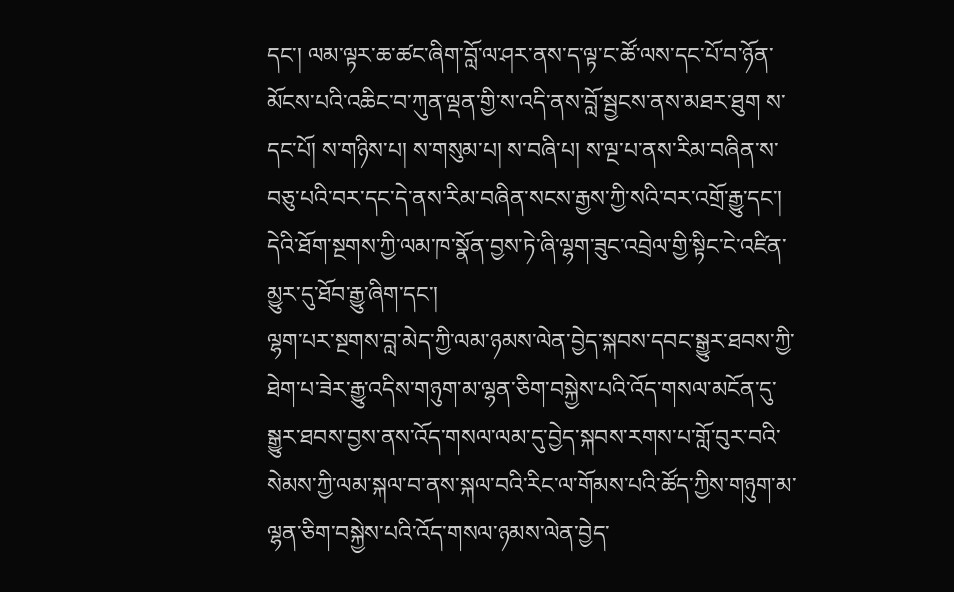དང་། ལམ་ལྟར་ཆ་ཚང་ཞིག་བློ་ལ་ཤར་ནས་ད་ལྟ་ང་ཚོ་ལས་དང་པོ་བ་ཉོན་མོངས་པའི་འཆིང་བ་ཀུན་ལྡན་གྱི་ས་འདི་ནས་བློ་སྦྱངས་ནས་མཐར་ཐུག ས་དང་པོ། ས་གཉིས་པ། ས་གསུམ་པ། ས་བཞི་པ། ས་ལྔ་པ་ནས་རིམ་བཞིན་ས་བཅུ་པའི་བར་དང་དེ་ནས་རིམ་བཞིན་སངས་རྒྱས་ཀྱི་སའི་བར་འགྲོ་རྒྱུ་དང་། དེའི་ཐོག་སྔགས་ཀྱི་ལམ་ཁ་སྣོན་བྱས་ཏེ་ཞི་ལྷག་ཟུང་འབྲེལ་གྱི་སྟིང་ངེ་འཛིན་མྱུར་དུ་ཐོབ་རྒྱུ་ཞིག་དང་།
ལྷག་པར་སྔགས་བླ་མེད་ཀྱི་ལམ་ཉམས་ལེན་བྱེད་སྐབས་དབང་སྒྱུར་ཐབས་ཀྱི་ཐེག་པ་ཟེར་རྒྱུ་འདིས་གཉུག་མ་ལྷན་ཅིག་བསྐྱེས་པའི་འོད་གསལ་མངོན་དུ་སྒྱུར་ཐབས་བྱས་ནས་འོད་གསལ་ལམ་དུ་བྱེད་སྐབས་རགས་པ་གློ་བུར་བའི་སེམས་ཀྱི་ལམ་སྐལ་བ་ནས་སྐལ་བའི་རིང་ལ་གོམས་པའི་ཚོད་ཀྱིས་གཉུག་མ་ལྷན་ཅིག་བསྐྱེས་པའི་འོད་གསལ་ཉམས་ལེན་བྱེད་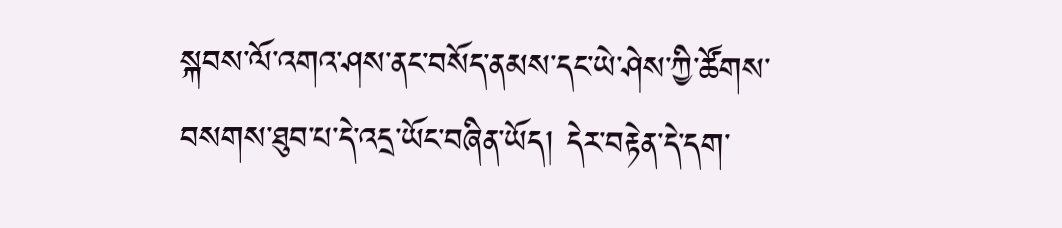སྐབས་ལོ་འགའ་ཤས་ནང་བསོད་ནམས་དང་ཡེ་ཤེས་ཀྱི་ཚོགས་བསགས་ཐུབ་པ་དེ་འདྲ་ཡོང་བཞིན་ཡོད། དེར་བརྟེན་དེ་དག་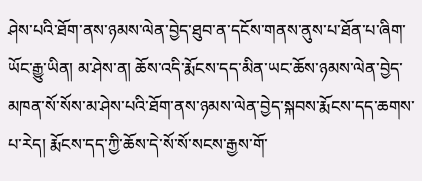ཤེས་པའི་ཐོག་ནས་ཉམས་ལེན་བྱེད་ཐུབ་ན་དངོས་གནས་ནུས་པ་ཐོན་པ་ཞིག་ཡོང་རྒྱུ་ཡིན། མ་ཤེས་ན། ཆོས་འདི་རྨོངས་དད་མིན་ཡང་ཆོས་ཉམས་ལེན་བྱེད་མཁན་སོ་སོས་མ་ཤེས་པའི་ཐོག་ནས་ཉམས་ལེན་བྱེད་སྐབས་རྨོངས་དད་ཆགས་པ་རེད། རྨོངས་དད་ཀྱི་ཆོས་དེ་སོ་སོ་སངས་རྒྱས་གོ་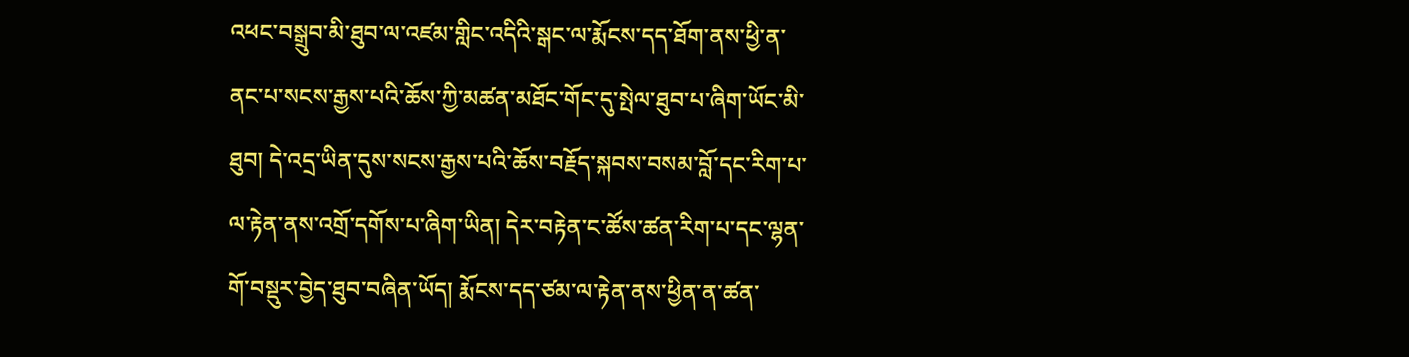འཕང་བསྒྲུབ་མི་ཐུབ་ལ་འཛམ་གླིང་འདིའི་སྒང་ལ་རྨོངས་དད་ཐོག་ནས་ཕྱི་ན་ནང་པ་སངས་རྒྱས་པའི་ཆོས་ཀྱི་མཚན་མཐོང་གོང་དུ་སྤེལ་ཐུབ་པ་ཞིག་ཡོང་མི་ཐུབ། དེ་འདྲ་ཡིན་དུས་སངས་རྒྱས་པའི་ཆོས་བརྗོད་སྐབས་བསམ་བློ་དང་རིག་པ་ལ་རྟེན་ནས་འགྲོ་དགོས་པ་ཞིག་ཡིན། དེར་བརྟེན་ང་ཚོས་ཚན་རིག་པ་དང་ལྷན་གོ་བསྡུར་བྱེད་ཐུབ་བཞིན་ཡོད། རྨོངས་དད་ཙམ་ལ་རྟེན་ནས་ཕྱིན་ན་ཚན་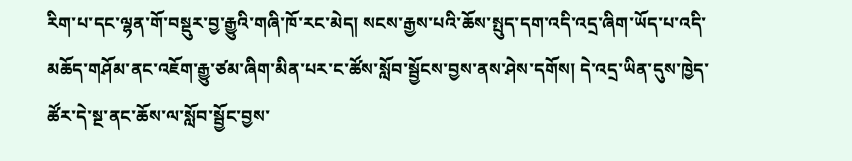རིག་པ་དང་ལྷན་གོ་བསྡུར་བྱ་རྒྱུའི་གཞི་ཁོ་རང་མེད། སངས་རྒྱས་པའི་ཆོས་སྤུད་དག་འདི་འདྲ་ཞིག་ཡོད་པ་འདི་མཆོད་གཤོམ་ནང་འཇོག་རྒྱུ་ཙམ་ཞིག་མིན་པར་ང་ཚོས་སློབ་སྦྱོངས་བྱས་ནས་ཤེས་དགོས། དེ་འདྲ་ཡིན་དུས་ཁྱེད་ཚོར་དེ་སྔ་ནང་ཆོས་ལ་སློབ་སྦྱོང་བྱས་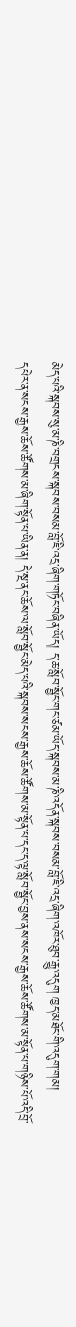མེད་པའི་སྐབས་སུ་མ་ཎི་བགྲངས་སྐབས་བསམ་བློ་ཇི་འདྲ་ཞིག་གཏོང་བཞིན་ཡོད། ད་ཆ་སློབ་སྦྱོང་གང་ཙམ་ཡོད་སྐབས་མ་ཎི་འདོན་སྐབས་བསམ་བློ་ཇི་འདྲ་ཞིག་འཁོར་ཐུབ་རྒྱུ་འདུག ཁྱད་མཐོང་གི་འདུག་གམ།
དཔེར་ན་སངས་རྒྱས་ཆོས་ཚོགས་མ་ཞིག་སྟོན་པ་ཡིན་ན། དེ་སྔ་ནང་ཆོས་ལ་སློབ་སྦྱོང་མེད་པའི་སྐབས་སངས་རྒྱས་ཆོས་ཚོགས་མ་སྟོན་པ་དང་ད་ལྟ་སློབ་སྦྱོང་བྱས་ནས་སངས་རྒྱས་ཆོས་ཚོགས་མ་སྟོན་པ་གཉིས་པོ་འདི་བྲོ་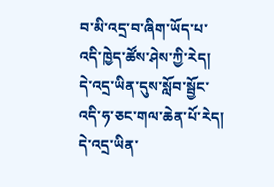བ་མི་འདྲ་བ་ཞིག་ཡོད་པ་འདི་ཁྱེད་ཚོས་ཤེས་ཀྱི་རེད། དེ་འདྲ་ཡིན་དུས་སློབ་སྦྱོང་འདི་ཧ་ཅང་གལ་ཆེན་པོ་རེད། དེ་འདྲ་ཡིན་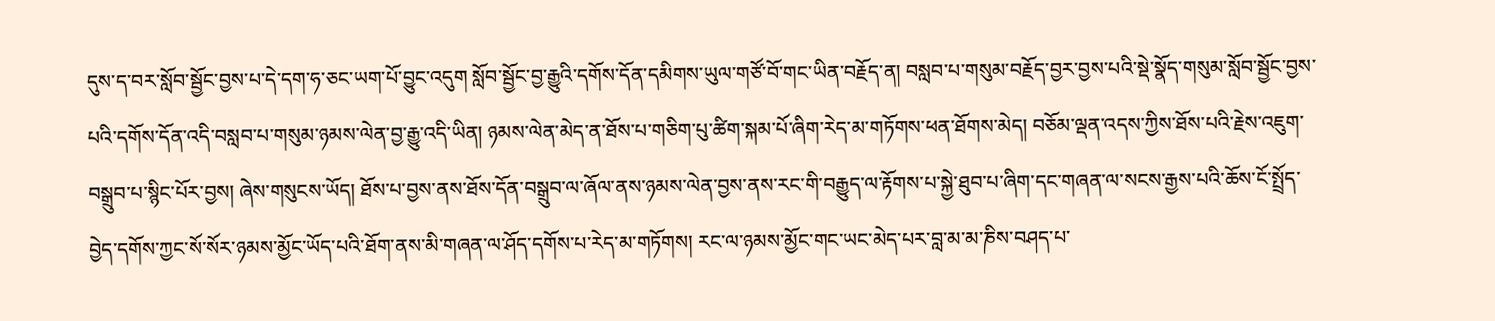དུས་ད་བར་སློབ་སྦྱོང་བྱས་པ་དེ་དག་ཧ་ཅང་ཡག་པོ་བྱུང་འདུག སློབ་སྦྱོང་བྱ་རྒྱུའི་དགོས་དོན་དམིགས་ཡུལ་གཙོ་བོ་གང་ཡིན་བརྗོད་ན། བསླབ་པ་གསུམ་བརྗོད་བྱར་བྱས་པའི་སྡེ་སྣོད་གསུམ་སློབ་སྦྱོང་བྱས་པའི་དགོས་དོན་འདི་བསླབ་པ་གསུམ་ཉམས་ལེན་བྱ་རྒྱུ་འདི་ཡིན། ཉམས་ལེན་མེད་ན་ཐོས་པ་གཅིག་པུ་ཚིག་སྐམ་པོ་ཞིག་རེད་མ་གཏོགས་ཕན་ཐོགས་མེད། བཅོམ་ལྡན་འདས་ཀྱིས་ཐོས་པའི་རྗེས་འཇུག་བསྒྲུབ་པ་སྙིང་པོར་བྱས། ཞེས་གསུངས་ཡོད། ཐོས་པ་བྱས་ནས་ཐོས་དོན་བསྒྲུབ་ལ་ཞོལ་ནས་ཉམས་ལེན་བྱས་ནས་རང་གི་བརྒྱུད་ལ་རྟོགས་པ་སྐྱེ་ཐུབ་པ་ཞིག་དང་གཞན་ལ་སངས་རྒྱས་པའི་ཆོས་ངོ་སྤྲོད་བྱེད་དགོས་ཀྱང་སོ་སོར་ཉམས་མྱོང་ཡོད་པའི་ཐོག་ནས་མི་གཞན་ལ་ཤོད་དགོས་པ་རེད་མ་གཏོགས། རང་ལ་ཉམས་མྱོང་གང་ཡང་མེད་པར་བླ་མ་མ་ཎིས་བཤད་པ་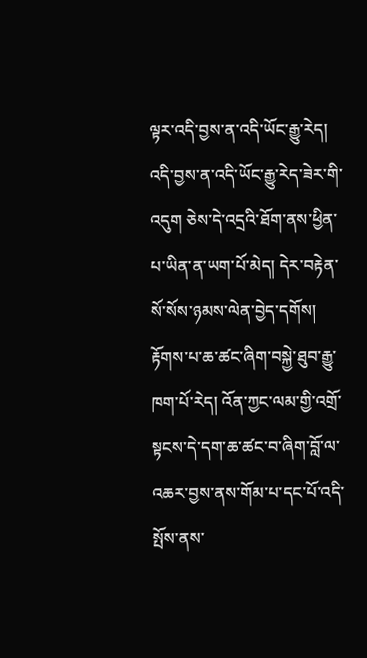ལྟར་འདི་བྱས་ན་འདི་ཡོང་རྒྱུ་རེད། འདི་བྱས་ན་འདི་ཡོང་རྒྱུ་རེད་ཟེར་གི་འདུག ཅེས་དེ་འདྲའི་ཐོག་ནས་ཕྱིན་པ་ཡིན་ན་ཡག་པོ་མེད། དེར་བརྟེན་སོ་སོས་ཉམས་ལེན་བྱེད་དགོས། རྟོགས་པ་ཆ་ཚང་ཞིག་བསྐྱེ་ཐུབ་རྒྱུ་ཁག་པོ་རེད། འོན་ཀྱང་ལམ་གྱི་འགྲོ་སྟངས་དེ་དག་ཆ་ཚང་བ་ཞིག་བློ་ལ་འཆར་བྱས་ནས་གོམ་པ་དང་པོ་འདི་སྤོས་ནས་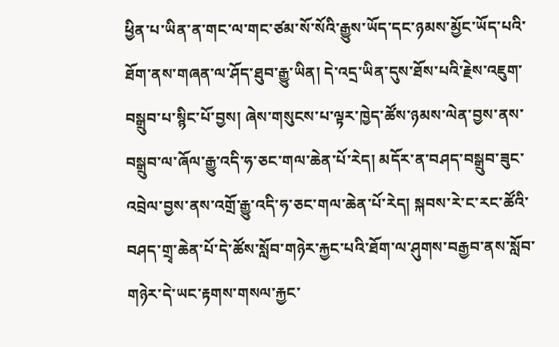ཕྱིན་པ་ཡིན་ན་གང་ལ་གང་ཙམ་སོ་སོའི་རྒྱུས་ཡོད་དང་ཉམས་མྱོང་ཡོད་པའི་ཐོག་ནས་གཞན་ལ་ཤོད་ཐུབ་རྒྱུ་ཡིན། དེ་འདྲ་ཡིན་དུས་ཐོས་པའི་རྗེས་འཇུག་བསྒྲུབ་པ་སྙིང་པོ་བྱས། ཞེས་གསུངས་པ་ལྟར་ཁྱེད་ཚོས་ཉམས་ལེན་བྱས་ནས་བསྒྲུབ་ལ་ཞོལ་རྒྱུ་འདི་ཧ་ཅང་གལ་ཆེན་པོ་རེད། མདོར་ན་བཤད་བསྒྲུབ་ཟུང་འབྲེལ་བྱས་ནས་འགྲོ་རྒྱུ་འདི་ཧ་ཅང་གལ་ཆེན་པོ་རེད། སྐབས་རེ་ང་རང་ཚོའི་བཤད་གྲྭ་ཆེན་པོ་དེ་ཚོས་སློབ་གཉེར་རྐྱང་པའི་ཐོག་ལ་ཤུགས་བརྒྱབ་ནས་སློབ་གཉེར་དེ་ཡང་རྟགས་གསལ་རྐྱང་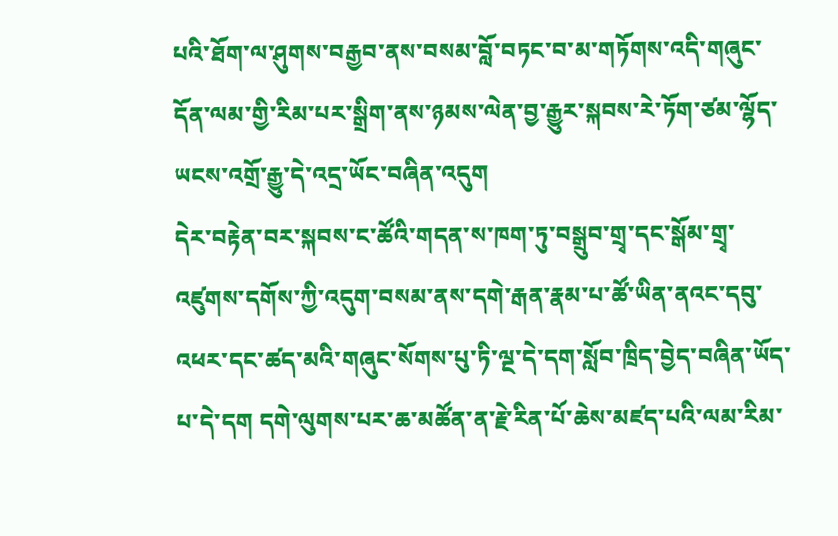པའི་ཐོག་ལ་ཤུགས་བརྒྱབ་ནས་བསམ་བློ་བཏང་བ་མ་གཏོགས་འདི་གཞུང་དོན་ལམ་གྱི་རིམ་པར་སྒྲིག་ནས་ཉམས་ལེན་བྱ་རྒྱུར་སྐབས་རེ་ཏོག་ཙམ་ལྷོད་ཡངས་འགྲོ་རྒྱུ་དེ་འདྲ་ཡོང་བཞིན་འདུག
དེར་བརྟེན་བར་སྐབས་ང་ཚོའི་གདན་ས་ཁག་ཏུ་བསྒྲུབ་གྲྭ་དང་སྒོམ་གྲྭ་འཛུགས་དགོས་ཀྱི་འདུག་བསམ་ནས་དགེ་རྒན་རྣམ་པ་ཚོ་ཡིན་ནའང་དབུ་འཕར་དང་ཚད་མའི་གཞུང་སོགས་པུ་ཏི་ལྔ་དེ་དག་སློབ་ཁྲིད་བྱེད་བཞིན་ཡོད་པ་དེ་དག དགེ་ལུགས་པར་ཆ་མཚོན་ན་རྗེ་རིན་པོ་ཆེས་མཛད་པའི་ལམ་རིམ་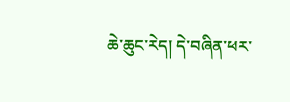ཆེ་ཆུང་རེད། དེ་བཞིན་ཕར་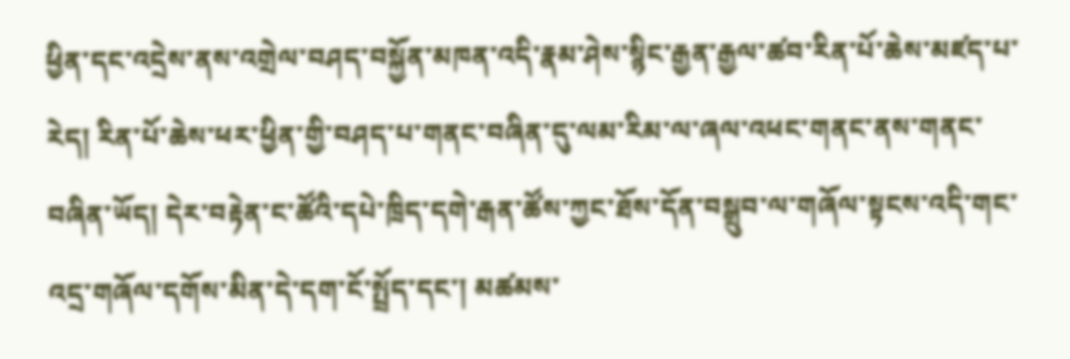ཕྱིན་དང་འདྲེས་ནས་འགྲེལ་བཤད་བསྐྱོན་མཁན་འདི་རྣམ་ཤེས་སྙིང་རྒྱན་རྒྱལ་ཚབ་རིན་པོ་ཆེས་མཛད་པ་རེད། རིན་པོ་ཆེས་ཕར་ཕྱིན་གྱི་བཤད་པ་གནང་བཞིན་དུ་ལམ་རིམ་ལ་ཞལ་འཕང་གནང་ནས་གནང་བཞིན་ཡོད། དེར་བརྟེན་ང་ཚོའི་དཔེ་ཁྲིད་དགེ་རྒན་ཚོས་ཀྱང་ཐོས་དོན་བསྒྲུབ་ལ་གཞོལ་སྟངས་འདི་གང་འདྲ་གཞོལ་དགོས་མིན་དེ་དག་ངོ་སྤྲོད་དང་། མཚམས་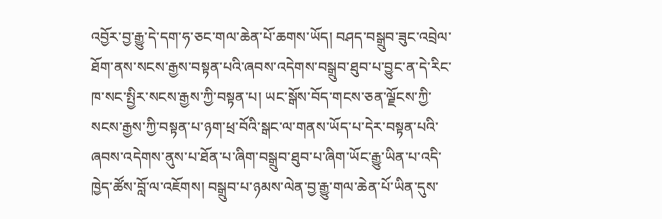འབྱོར་བྱ་རྒྱུ་དེ་དག་ཧ་ཅང་གལ་ཆེན་པོ་ཆགས་ཡོད། བཤད་བསྒྲུབ་ཟུང་འབྲེལ་ཐོག་ནས་སངས་རྒྱས་བསྟན་པའི་ཞབས་འདེགས་བསྒྲུབ་ཐུབ་པ་བྱུང་ན་དེ་རིང་ཁ་སང་སྤྱིར་སངས་རྒྱས་ཀྱི་བསྟན་པ། ཡང་སྒོས་བོད་གངས་ཅན་ལྗོངས་ཀྱི་སངས་རྒྱས་ཀྱི་བསྟན་པ་ཉག་ཕྲ་བོའི་སྒང་ལ་གནས་ཡོད་པ་དེར་བསྟན་པའི་ཞབས་འདེགས་ནུས་པ་ཐོན་པ་ཞིག་བསྒྲུབ་ཐུབ་པ་ཞིག་ཡོང་རྒྱུ་ཡིན་པ་འདི་ཁྱེད་ཚོས་བློ་ལ་འཇོགས། བསྒྲུབ་པ་ཉམས་ལེན་བྱ་རྒྱུ་གལ་ཆེན་པོ་ཡིན་དུས་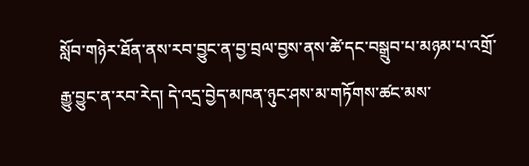སློབ་གཉེར་ཐོན་ནས་རབ་བྱུང་ན་བྱ་བྲལ་བྱས་ནས་ཚེ་དང་བསྒྲུབ་པ་མཉམ་པ་འགྲོ་རྒྱུ་བྱུང་ན་རབ་རེད། དེ་འདྲ་བྱེད་མཁན་ཉུང་ཤས་མ་གཏོགས་ཚང་མས་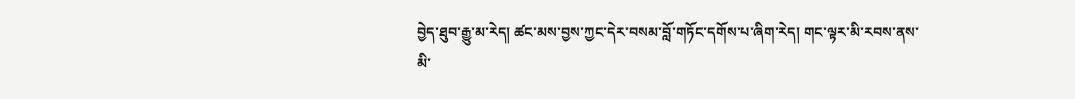བྱེད་ཐུབ་རྒྱུ་མ་རེད། ཚང་མས་བྱས་ཀྱང་དེར་བསམ་བློ་གཏོང་དགོས་པ་ཞིག་རེད། གང་ལྟར་མི་རབས་ནས་མི་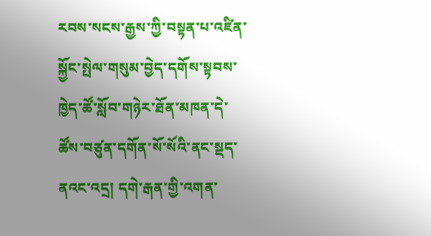རབས་སངས་རྒྱས་ཀྱི་བསྟན་པ་འཛིན་སྐྱོང་སྤེལ་གསུམ་བྱེད་དགོས་སྟབས་ཁྱེད་ཚོ་སློབ་གཉེར་ཐོན་མཁན་དེ་ཚོས་བཙུན་དགོན་སོ་སོའི་ནང་སྡད་ནའང་འདྲ། དགེ་རྒན་གྱི་འགན་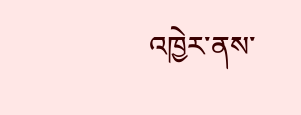འཁྱེར་ནས་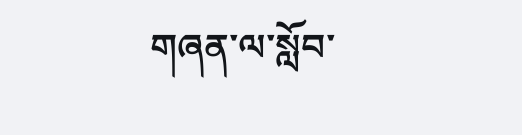གཞན་ལ་སློབ་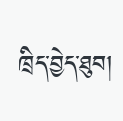ཁྲིད་བྱེད་ཐུབ།